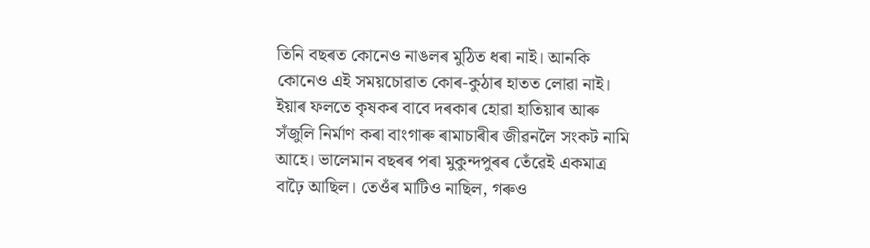তিনি বছৰত কোনেও নাঙলৰ মুঠিত ধৰা নাই। আনকি কোনেও এই সময়চোৱাত কোৰ-কুঠাৰ হাতত লোৱা নাই। ইয়াৰ ফলতে কৃষকৰ বাবে দৰকাৰ হোৱা হাতিয়াৰ আৰু সঁজুলি নিৰ্মাণ কৰা বাংগাৰু ৰামাচাৰীৰ জীৱনলৈ সংকট নামি আহে। ভালেমান বছৰৰ পৰা মুকুন্দপুৰৰ তেঁৱেই একমাত্ৰ বাঢ়ৈ আছিল। তেওঁৰ মাটিও নাছিল, গৰুও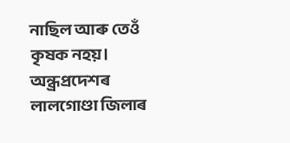নাছিল আৰু তেওঁ কৃষক নহয়। অন্ধ্ৰপ্ৰদেশৰ লালগোণ্ডা জিলাৰ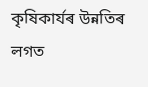কৃষিকাৰ্যৰ উন্নতিৰ লগত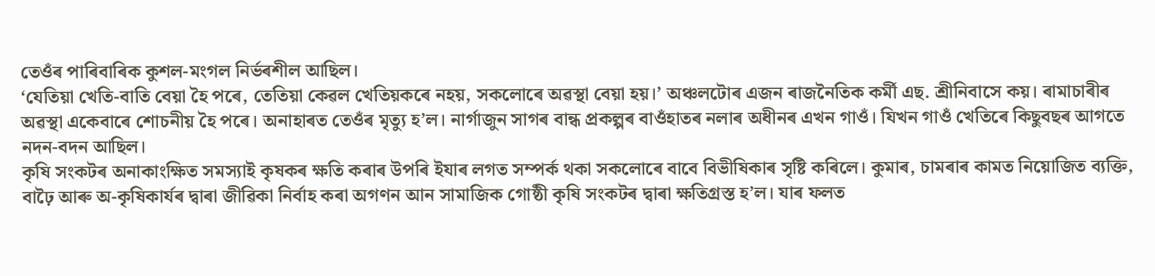তেওঁৰ পাৰিবাৰিক কুশল-মংগল নিৰ্ভৰশীল আছিল।
‘যেতিয়া খেতি-বাতি বেয়া হৈ পৰে, তেতিয়া কেৱল খেতিয়কৰে নহয়, সকলোৰে অৱস্থা বেয়া হয়।’ অঞ্চলটোৰ এজন ৰাজনৈতিক কৰ্মী এছ. শ্ৰীনিবাসে কয়। ৰামাচাৰীৰ অৱস্থা একেবাৰে শোচনীয় হৈ পৰে। অনাহাৰত তেওঁৰ মৃত্যু হ’ল। নাৰ্গাজুন সাগৰ বান্ধ প্ৰকল্পৰ বাওঁহাতৰ নলাৰ অধীনৰ এখন গাওঁ। যিখন গাওঁ খেতিৰে কিছুবছৰ আগতে নদন-বদন আছিল।
কৃষি সংকটৰ অনাকাংক্ষিত সমস্যাই কৃষকৰ ক্ষতি কৰাৰ উপৰি ইযাৰ লগত সম্পৰ্ক থকা সকলোৰে বাবে বিভীষিকাৰ সৃষ্টি কৰিলে। কুমাৰ, চামৰাৰ কামত নিয়োজিত ব্যক্তি, বাঢ়ৈ আৰু অ-কৃষিকাৰ্যৰ দ্বাৰা জীৱিকা নিৰ্বাহ কৰা অগণন আন সামাজিক গোষ্ঠী কৃষি সংকটৰ দ্বাৰা ক্ষতিগ্ৰস্ত হ’ল। যাৰ ফলত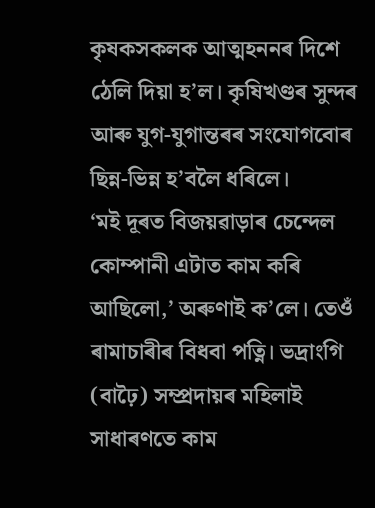কৃষকসকলক আত্মহননৰ দিশে ঠেলি দিয়া হ’ল। কৃষিখণ্ডৰ সুন্দৰ আৰু যুগ-যুগান্তৰৰ সংযোগবোৰ ছিন্ন-ভিন্ন হ’বলৈ ধৰিলে।
‘মই দূৰত বিজয়ৱাড়াৰ চেন্দেল কোম্পানী এটাত কাম কৰি আছিলো,’ অৰুণাই ক’লে। তেওঁ ৰামাচাৰীৰ বিধবা পত্নি। ভদ্ৰাংগি (বাঢ়ৈ) সম্প্ৰদায়ৰ মহিলাই সাধাৰণতে কাম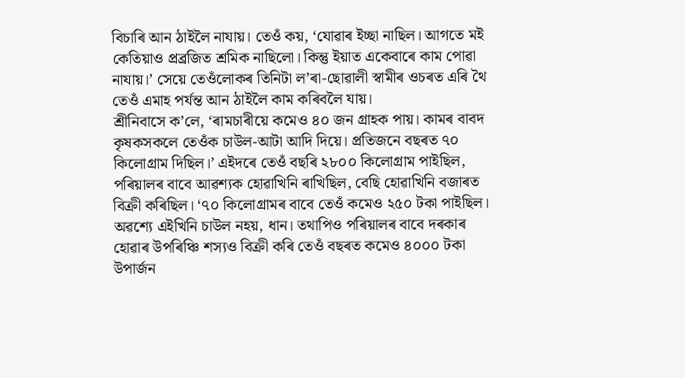বিচাৰি আন ঠাইলৈ নাযায়। তেওঁ কয়, ‘যোৱাৰ ইচ্ছা নাছিল। আগতে মই কেতিয়াও প্ৰব্ৰজিত শ্ৰমিক নাছিলো। কিন্তু ইয়াত একেবাৰে কাম পোৱা নাযায়।’ সেয়ে তেওঁলোকৰ তিনিটা ল’ৰা-ছোৱালী স্বামীৰ ওচৰত এৰি থৈ তেওঁ এমাহ পৰ্যন্ত আন ঠাইলৈ কাম কৰিবলৈ যায়।
শ্ৰীনিবাসে ক’লে, ‘ৰামচাৰীয়ে কমেও ৪০ জন গ্ৰাহক পায়। কামৰ বাবদ কৃষকসকলে তেওঁক চাউল-আটা আদি দিয়ে। প্ৰতিজনে বছৰত ৭০ কিলোগ্ৰাম দিছিল।’ এইদৰে তেওঁ বছৰি ২৮০০ কিলোগ্ৰাম পাইছিল, পৰিয়ালৰ বাবে আৱশ্যক হোৱাখিনি ৰাখিছিল, বেছি হোৱাখিনি বজাৰত বিক্ৰী কৰিছিল। ‘৭০ কিলোগ্ৰামৰ বাবে তেওঁ কমেও ২৫০ টকা পাইছিল। অৱশ্যে এইখিনি চাউল নহয়, ধান। তথাপিও পৰিয়ালৰ বাবে দৰকাৰ হোৱাৰ উপৰিঞ্চি শস্যও বিক্ৰী কৰি তেওঁ বছৰত কমেও ৪০০০ টকা উপাৰ্জন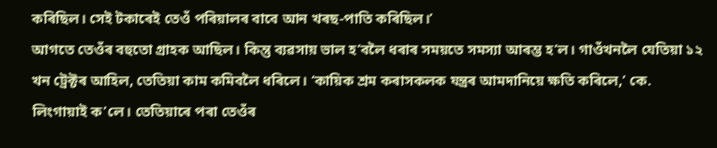কৰিছিল। সেই টকাৰেই তেওঁ পৰিয়ালৰ বাবে আন খৰছ-পাতি কৰিছিল।’
আগতে তেওঁৰ বহুতো গ্ৰাহক আছিল। কিন্তু ব্যৱসায় ভাল হ’বলৈ ধৰাৰ সময়তে সমস্যা আৰম্ভ হ’ল। গাওঁখনলৈ যেতিয়া ১২ খন ট্ৰেক্টৰ আহিল, তেতিয়া কাম কমিবলৈ ধৰিলে। ‘কায়িক শ্ৰম কৰাসকলক যন্ত্ৰৰ আমদানিয়ে ক্ষতি কৰিলে,’ কে. লিংগায়াই ক’লে। তেতিয়াৰে পৰা তেওঁৰ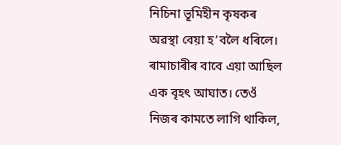নিচিনা ভূমিহীন কৃষকৰ অৱস্থা বেয়া হ’বলৈ ধৰিলে। ৰামাচাৰীৰ বাবে এয়া আছিল এক বৃহৎ আঘাত। তেওঁ নিজৰ কামতে লাগি থাকিল,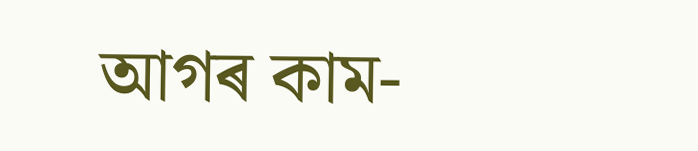আগৰ কাম-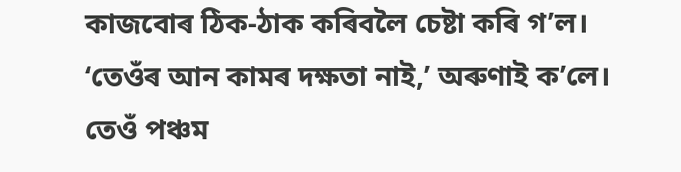কাজবোৰ ঠিক-ঠাক কৰিবলৈ চেষ্টা কৰি গ’ল। ‘তেওঁৰ আন কামৰ দক্ষতা নাই,’ অৰুণাই ক’লে। তেওঁ পঞ্চম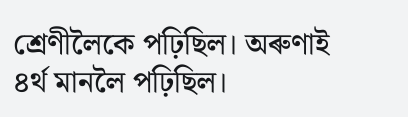শ্ৰেণীলৈকে পঢ়িছিল। অৰুণাই ৪ৰ্থ মানলৈ পঢ়িছিল।